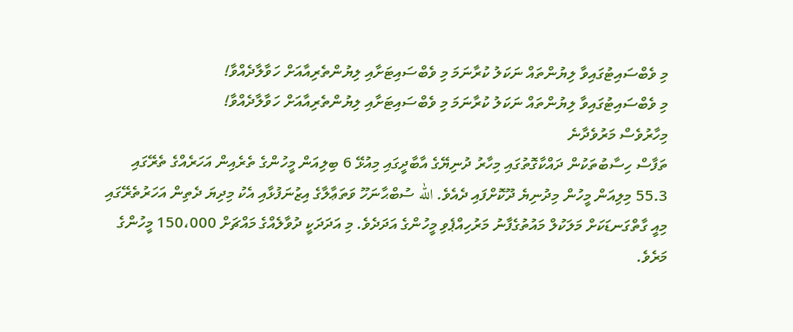މި ވެބްސައިޓުގައިވާ ލިޔުންތައް ނަކަލު ކުރާނަމަ މި ވެބްސައިޓަށާއި ލިޔުންތެރިއާއަށް ހަވާލާދެއްވާ!
މި ވެބްސައިޓުގައިވާ ލިޔުންތައް ނަކަލު ކުރާނަމަ މި ވެބްސައިޓަށާއި ލިޔުންތެރިއާއަށް ހަވާލާދެއްވާ!
މިހާރުވެސް މަރުވެދާނެ
ތަފާސް ހިސާބުތަކުން ދައްކާގޮތުގައި މިހާރު ދުނިޔޭގެ އާބާދީގައި މިއުޅޭ 6 ބިލިއަން މީހުންގެ ތެރެއިން އަހަރެއްގެ ތެރޭގައި 55.3 މިލިއަން މީހުން މިދުނިޔެ ދޫކޮށްފައި ދެއެވެ. الله ސުބްޙާނަހޫ ވަތަޢާލާގެ އިޒުނަފުޅާއި އެކު މިދިޔަ ދެތިން އަހަރުތެރޭގައި މިއީ ގާތްގަނޑަކަށް މަލަކުލް މައުތުގެފާނު މަރުހިއްޕެވި މީހުންގެ އަދަދެވެ. މި އަދަދަކީ ދުވާލެއްގެ މައްޗަށް 150،000 މީހުންގެ މަރެވެ.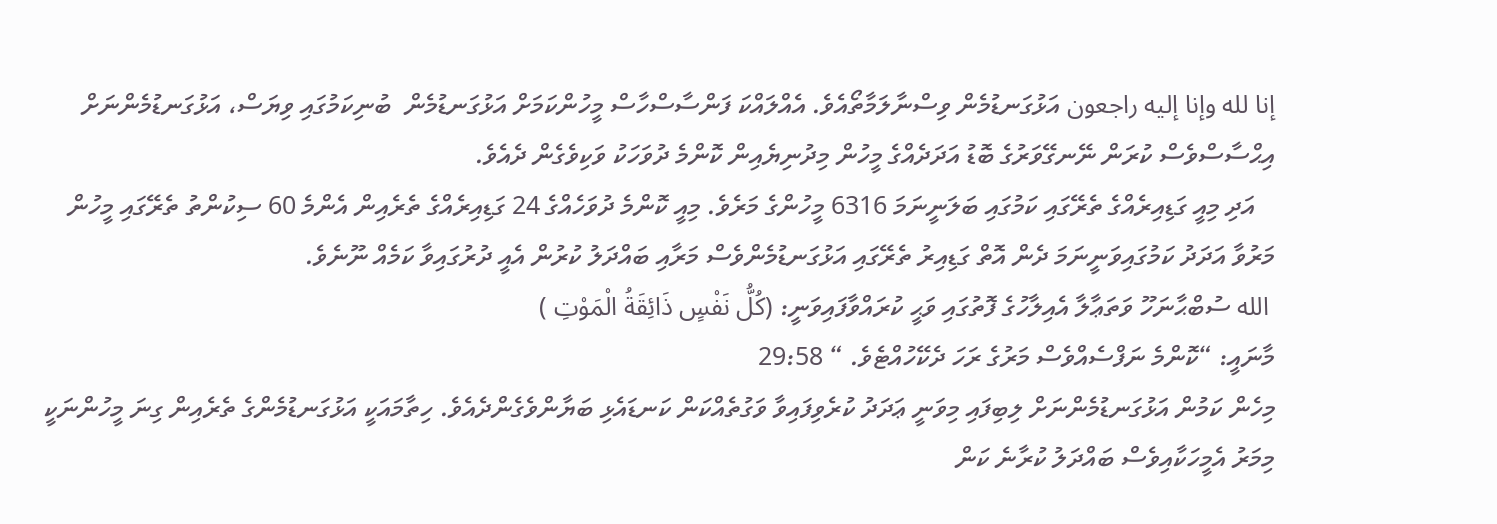إنا لله وإنا إليه راجعون އަޅުގަނޑުމެން ވިސްނާލަމާތޯއެވެ. އެއްލައްކަ ފަންސާސްހާސް މީހުންކަމަށް އަޅުގަނޑުމެން  ބުނިކަމުގައި ވިޔަސް، އަޅުގަނޑުމެންނަށް އިޙްސާސްވެސް ކުރަން ނޭނގޭވަރުގެ ބޮޑު އަދަދެއްގެ މީހުން މިދުނިޔެއިން ކޮންމެ ދުވަހަކު ވަކިވެގެން ދެއެވެ.
   އަދި މިއީ ގަޑިއިރެއްގެ ތެރޭގައި ކަމުގައި ބަލަނީނަމަ 6316 މީހުންގެ މަރެވެ. މިއީ ކޮންމެ ދުވަހެއްގެ 24 ގަޑިއިރެއްގެ ތެރެއިން އެންމެ 60 ސިކުންތު ތެރޭގައި މީހުން މަރުވާ އަދަދު ކަމުގައިވަނީނަމަ ދެން އޮތް ގަޑިއިރު ތެރޭގައި އަޅުގަނޑުމެންވެސް މަރާއި ބައްދަލު ކުރުން އެއީ ދުރުގައިވާ ކަމެއް ނޫނެވެ.
 الله ސުބްޙާނަހޫ ވަތަޢާލާ އެއިލާހުގެ ފޮތުގައި ވަޙީ ކުރައްވާފައިވަނީ: (كُلُّ نَفْسٍ ذَائِقَةُ الْمَوْتِ )
މާނައީ: “ކޮންމެ ނަފްސެއްވެސް މަރުގެ ރަހަ ދެކޭހުއްޓެވެ. “ 29:58
މިހެން ކަމުން އަޅުގަނޑުމެންނަށް ލިބިފައި މިވަނީ ޢަދަދު ކުރެވިފައިވާ ވަގުތެއްކަން ކަނޑައެޅި ބަޔާންވެގެންދެއެވެ. ހިތާމައަކީ އަޅުގަނޑުމެންގެ ތެރެއިން ގިނަ މީހުންނަކީ މިމަރު އެމީހަކާއިވެސް ބައްދަލު ކުރާނެ ކަން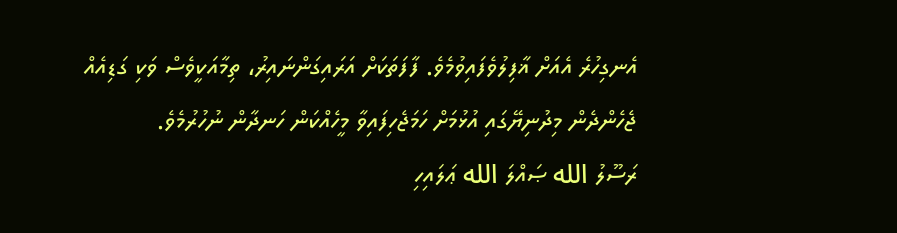އެނގިހުރެ އެއަށް ޣާފިލުވެފައިވުމެވެ. ފާފަތަކަށް އަރައިގަންނައިރު، ތިމާއަކީވެސް ވަކި ގަޑިއެއް ޖެހެންދެން މިދުނިޔޭގައި އުޅުމަށް ހަމަޖެހިފައިވާ މީހެއްކަން ހަނދާން ނުހުރުމެވެ.
ރަސޫލު الله ޞައްލަ الله ޢަލައިހި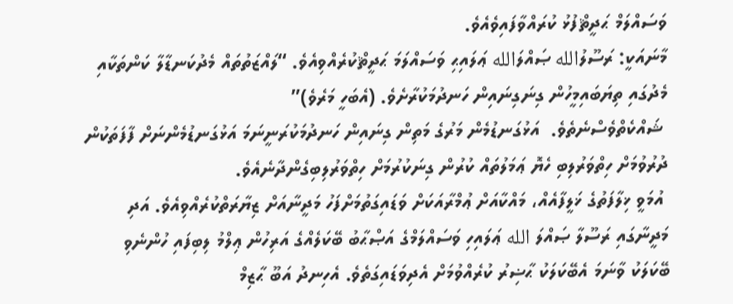ވަސައްލަމް ޙަދީޘްފުޅު ކުރައްވާފައިވެއެވެ.
މާނައަކީ: ރަސޫލުالله ޞައްލަالله ޢަލައިޙި ވަސައްލަމަ ޙަދީޘްކުރެއްވިއެވެ. “ލައްޒަތުތައް މެދުކަނޑާލާ ކަންތަކާއި މެދުގައި ތިޔަބައިމީހުން ގިނަގިނައިން ހަނދުމަކުރާށެވެ. (އެބަހީ މަރެވެ)”
 ޝައްކެތްވެސްނެތެވެ.  އަޅުގަނޑުމެން މަރުގެ މަތިން ގިނައިން ހަނދުމަކުރަނީނަމަ އަޅުގަނޑުމެންނަށް ފާފަތަކުން ދުރުވުމަށް ހިތްވަރުލިބި ހެޔޮ ޢަމަލުތައް ކުރުން ގިނަކުރުމަށް ހިތްވަރުލިބިގެންދާނެއެވެ.
 އުމަވީ ޚިލާފަތުގެ ޚަލީފާއެއް، މައްކާއަށް ޢުމްރާއަކަށް ވަޑައިގަތުމަށްފަހު މަދީނާއަށް ޒިޔާރަތްކުރެއްވިއެވެ. އަދި މަދީނާގައި ރަސޫލާ ޞައްލަ الله ޢަލައިހި ވަސައްލަމްގެ އަޞްޙާބު ބޭކަލެއްގެ އަރިހުން ޢިލްމު ލިބިފައި ހުންނެވި ބޭކަލަކު ވާނަމަ އެބޭކަލަކު ޙާޟިރު ކުރެއްވުމަށް އެދިވަޑައިގަތެވެ. އެހިނދު އަބޫ ޙާޒިމް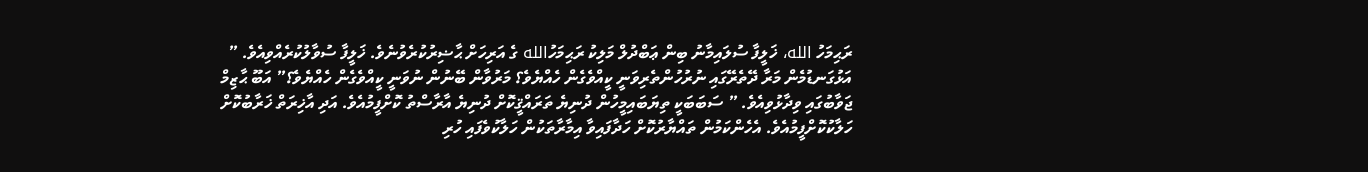ރަޙިމަހު الله، ޚަލީފާ ސުލައިމާނު ބިން ޢަބްދުލް މަލިކު ރަޙިމަހުالله ގެ އަރިހަށް ޙާޟިރުކުރެވުނެވެ. ޚަލީފާ ސުވާލުކުރެއްވިއެވެ. ” އަޅުގަނޑުމެން މަރާ ދޭތެރޭގައި ނުރުހުންތެރިވަނީ ކީއްވެގެން ހެއްޔެވެ؟ މަރުވާން ބޭނުން ނުވަނީ ކީއްވެގެން ހެއްޔެވެ؟” އަބޫ ޙާޒިމް ޖަވާބުގައި ވިދާޅުވިއެވެ. ” ސަބަބަކީ ތިޔަބައިމީހުން ދުނިޔެ ތަރައްޤީކޮށް ދުނިޔެ އާރާސްތު ކޮށްފީމުއެވެ. އަދި އާޚިރަތް ޚަރާބުކޮށް ހަލާކުކޮށްފީމުއެވެ. އެހެންކަމުން ތައްޔާރުކޮށް ހަދާފައިވާ އިމާރާތަކުން ހަލާކުވެފައި ހުރި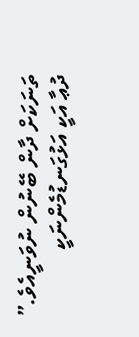ތަނަކަށް ދާން ބޭނުން ނުވަނީއެވެ.”
ދުޢާ އަކީ އަޅުގަނޑުމެންނަކީ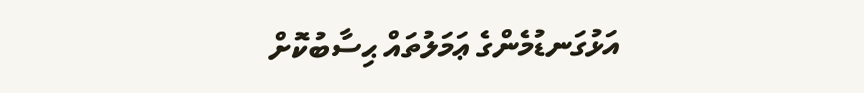އަޅުގަނޑުމެންގެ ޢަމަލުތައް ޙިސާބުކޮށް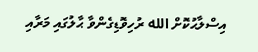އިސްލާޙުކޮށް الله ރުހިވޮޑިގެންވާ ޙާލުގައި މަރާއި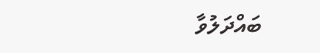ބައްދަލުވާ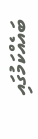ބައެއްކަމުގައި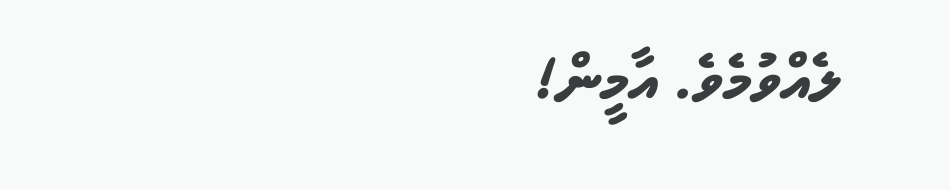ލެއްވުމެވެ. އާމީން!